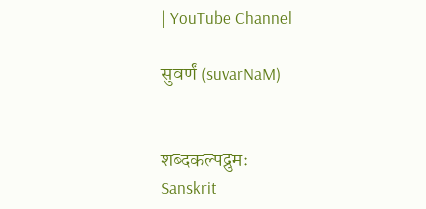| YouTube Channel

सुवर्णं (suvarNaM)


शब्दकल्पद्रुमः
Sanskrit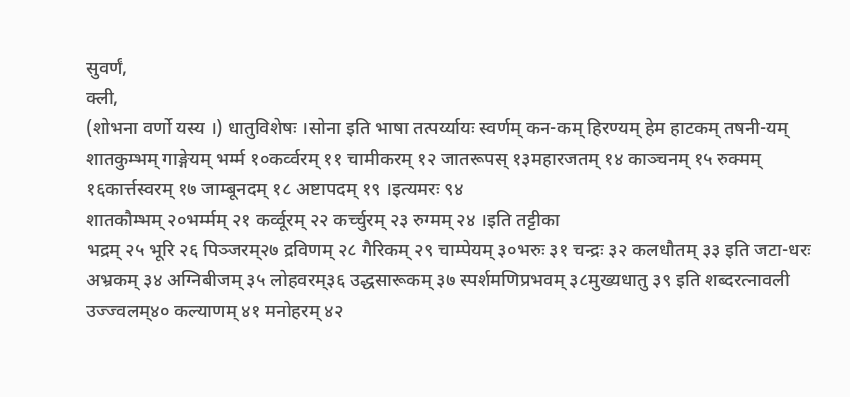सुवर्णं,
क्ली,
(शोभना वर्णो यस्य ।) धातुविशेषः ।सोना इति भाषा तत्पर्य्यायः स्वर्णम् कन-कम् हिरण्यम् हेम हाटकम् तषनी-यम् शातकुम्भम् गाङ्गेयम् भर्म्म १०कर्व्वरम् ११ चामीकरम् १२ जातरूपस् १३महारजतम् १४ काञ्चनम् १५ रुक्मम् १६कार्त्तस्वरम् १७ जाम्बूनदम् १८ अष्टापदम् १९ ।इत्यमरः ९४
शातकौम्भम् २०भर्म्मम् २१ कर्व्वूरम् २२ कर्च्चुरम् २३ रुग्मम् २४ ।इति तट्टीका
भद्रम् २५ भूरि २६ पिञ्जरम्२७ द्रविणम् २८ गैरिकम् २९ चाम्पेयम् ३०भरुः ३१ चन्द्रः ३२ कलधौतम् ३३ इति जटा-धरः
अभ्रकम् ३४ अग्निबीजम् ३५ लोहवरम्३६ उद्धसारूकम् ३७ स्पर्शमणिप्रभवम् ३८मुख्यधातु ३९ इति शब्दरत्नावली
उज्ज्वलम्४० कल्याणम् ४१ मनोहरम् ४२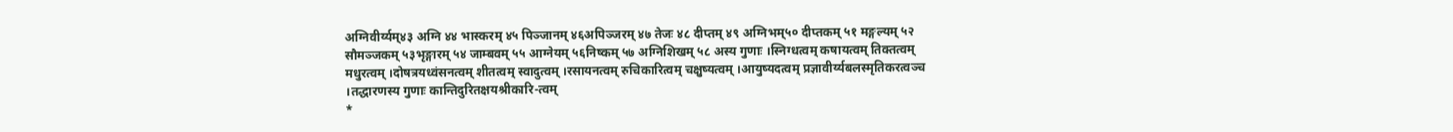अग्निवीर्य्यम्४३ अग्नि ४४ भास्करम् ४५ पिञ्जानम् ४६अपिञ्जरम् ४७ तेजः ४८ दीप्तम् ४९ अग्निभम्५० दीप्तकम् ५१ मङ्गल्यम् ५२ सौमञ्जकम् ५३भृङ्गारम् ५४ जाम्बवम् ५५ आग्नेयम् ५६निष्कम् ५७ अग्निशिखम् ५८ अस्य गुणाः ।स्निग्धत्वम् कषायत्वम् तिक्तत्वम् मधुरत्वम् ।दोषत्रयध्वंसनत्वम् शीतत्वम् स्वादुत्वम् ।रसायनत्वम् रुचिकारित्वम् चक्षुष्यत्वम् ।आयुष्यदत्वम् प्रज्ञावीर्य्यबलस्मृतिकरत्वञ्च ।तद्धारणस्य गुणाः कान्तिदुरितक्षयश्रीकारि-त्वम्
*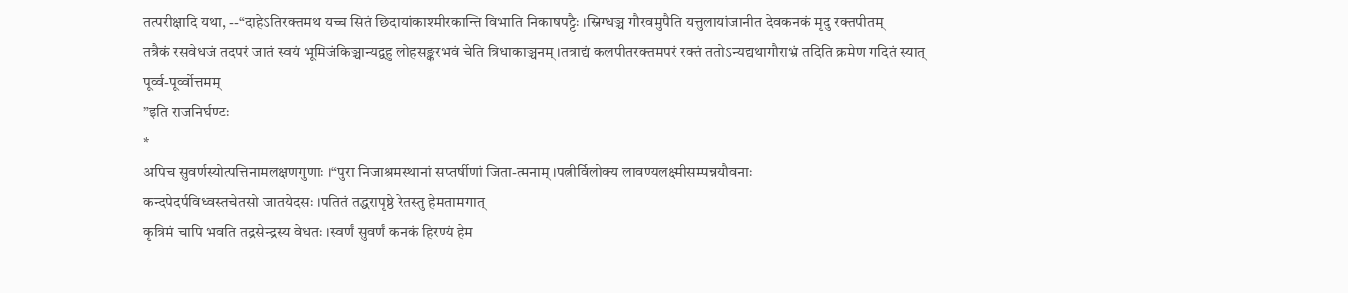तत्परीक्षादि यथा, --“दाहेऽतिरक्तमथ यच्च सितं छिदायांकाश्मीरकान्ति विभाति निकाषपट्टैः ।स्निग्धञ्च गौरवमुपैति यत्तुलायांजानीत देवकनकं मृदु रक्तपीतम्
तत्रैकं रसवेधजं तदपरं जातं स्वयं भूमिजंकिञ्चान्यद्वहु लोहसङ्करभवं चेति त्रिधाकाञ्चनम् ।तत्राद्यं कलपीतरक्तमपरं रक्तं ततोऽन्यद्यथागौराभ्रं तदिति क्रमेण गदितं स्यात् पूर्व्व-पूर्व्वोत्तमम्
”इति राजनिर्घण्टः
*
अपिच सुवर्णस्योत्पत्तिनामलक्षणगुणाः ।“पुरा निजाश्रमस्थानां सप्तर्षीणां जिता-त्मनाम् ।पत्नीर्विलोक्य लावण्यलक्ष्मीसम्पन्नयौवनाः
कन्दपेदर्पविध्वस्तचेतसो जातयेदसः ।पतितं तद्धरापृष्ठे रेतस्तु हेमतामगात्
कृत्रिमं चापि भवति तद्रसेन्द्रस्य वेधतः ।स्वर्णं सुवर्णं कनकं हिरण्यं हेम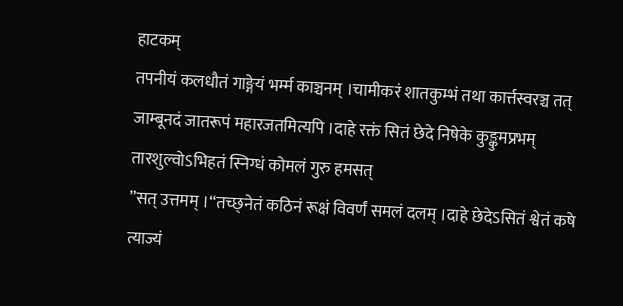हाटकम्
तपनीयं कलधौतं गाङ्गेयं भर्म्म काञ्चनम् ।चामीकरं शातकुम्भं तथा कार्त्तस्वरञ्च तत्
जाम्बूनदं जातरूपं महारजतमित्यपि ।दाहे रक्तं सितं छेदे निषेके कुङ्कुमप्रभम्
तारशुल्वोऽभिहतं स्निग्धं कोमलं गुरु हमसत्
”सत् उत्तमम् ।“तच्छ्नेतं कठिनं रूक्षं विवर्णं समलं दलम् ।दाहे छेदेऽसितं श्वेतं कषे त्याज्यं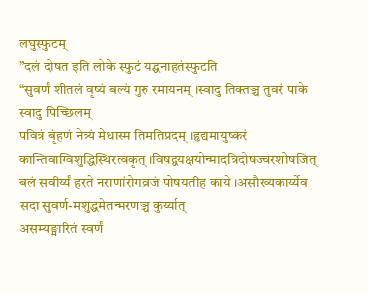लघुस्फुटम्
”दलं दोषत इति लोके स्फुटं यद्घनाहतंस्फुटति
“सुवर्णं शीतलं वृष्यं बल्यं गुरु रमायनम् ।स्वादु तिक्तञ्च तुवरं पाके स्वादु पिच्छिलम्
पवित्रं बृंहणं नेत्र्यं मेधास्म तिमतिप्रदम् ।हृद्यमायुष्करं कान्तिवाग्विशुद्धिस्थिरत्वकृत् ।विषद्वयक्षयोन्मादत्रिदोषज्वरशोषजित्
बलं सवीर्य्यं हरते नराणांरोगव्रजं पोषयतीह काये ।असौख्यकार्य्येव सदा सुवर्ण-मशुद्धमेतन्मरणञ्च कुर्य्यात्
असम्यङ्मारितं स्वर्णं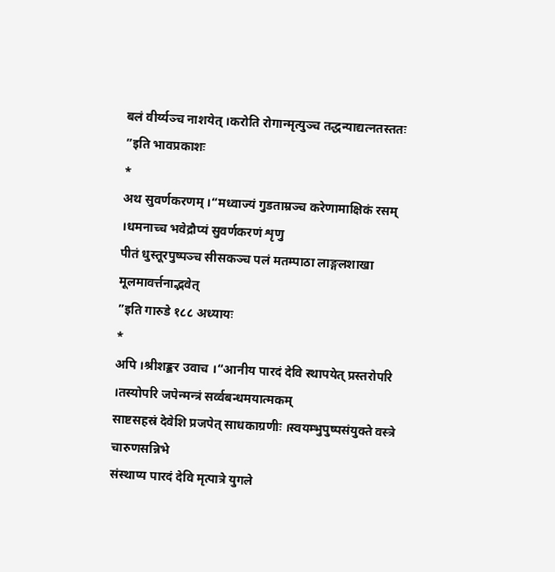बलं वीर्य्यञ्च नाशयेत् ।करोति रोगान्मृत्युञ्च तद्धन्याद्यत्नतस्ततः
”इति भावप्रकाशः
*
अथ सुवर्णकरणम् ।“मध्वाज्यं गुडताम्रञ्च करेणामाक्षिकं रसम् ।धमनाच्च भवेद्रौप्यं सुवर्णकरणं शृणु
पीतं धुस्तूरपुष्पञ्च सीसकञ्च पलं मतम्पाठा लाङ्गलशाखा मूलमावर्त्तनाद्भवेत्
”इति गारुडे १८८ अध्यायः
*
अपि ।श्रीशङ्कर उवाच ।“आनीय पारदं देवि स्थापयेत् प्रस्तरोपरि ।तस्योपरि जपेन्मन्त्रं सर्व्वबन्धमयात्मकम्
साष्टसहस्रं देवेशि प्रजपेत् साधकाग्रणीः ।स्वयम्भुपुष्पसंयुक्ते वस्त्रे चारुणसन्निभे
संस्थाप्य पारदं देवि मृत्पात्रे युगले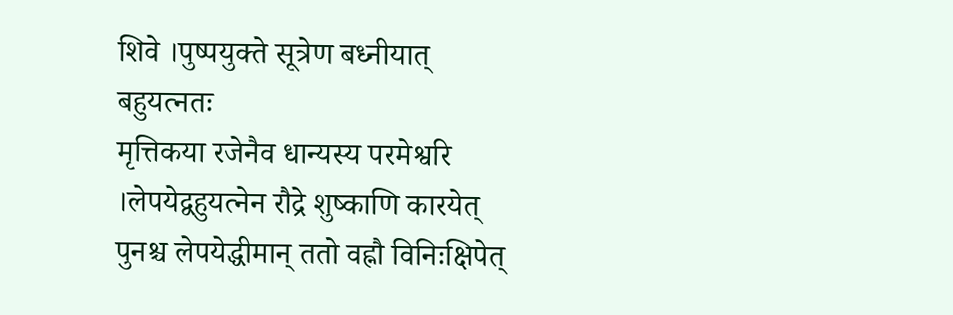शिवे ।पुष्पयुक्ते सूत्रेण बध्नीयात् बहुयत्नतः
मृत्तिकया रजेनैव धान्यस्य परमेश्वरि ।लेपयेद्वहुयत्नेन रौद्रे शुष्काणि कारयेत्
पुनश्च लेपयेद्धीमान् ततो वह्नौ विनिःक्षिपेत्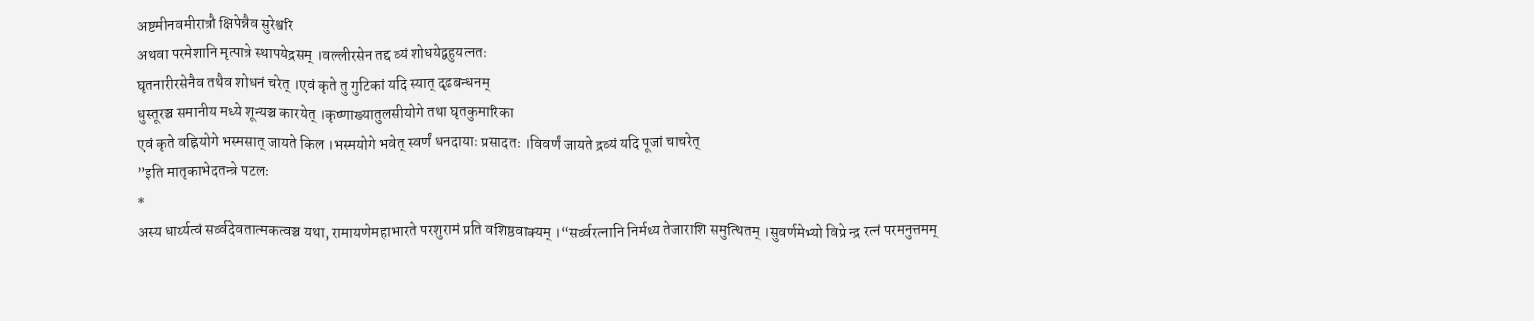अष्टमीनवमीरात्रौ क्षिपेन्नैव सुरेश्वरि
अथवा परमेशानि मृत्पात्रे स्थापयेद्रसम् ।वल्लीरसेन तद्द व्यं शोधयेद्वहुयत्नतः
घृतनारीरसेनैव तथैव शोधनं चरेत् ।एवं कृते तु गुटिकां यदि स्यात् दृढबन्धनम्
धुस्तूरञ्च समानीय मध्ये शून्यञ्च कारयेत् ।कृष्णाख्यातुलसीयोगे तथा घृतकुमारिका
एवं कृते वह्नियोगे भस्मसात् जायते किल ।भस्मयोगे भवेत् स्वर्णं धनदायाः प्रसादतः ।विवर्णं जायते द्रव्यं यदि पूजां चाचरेत्
”इति मातृकाभेदतन्त्रे पटलः
*
अस्य धार्य्यत्वं सर्व्वदेवतात्मकत्वञ्च यथा, रामायणेमहाभारते परशुरामं प्रति वशिष्ठवाक्यम् ।“सर्व्वरत्नानि निर्मथ्य तेजाराशि समुत्थितम् ।सुवर्णमेभ्यो विप्रे न्द्र रत्नं परमनुत्तमम्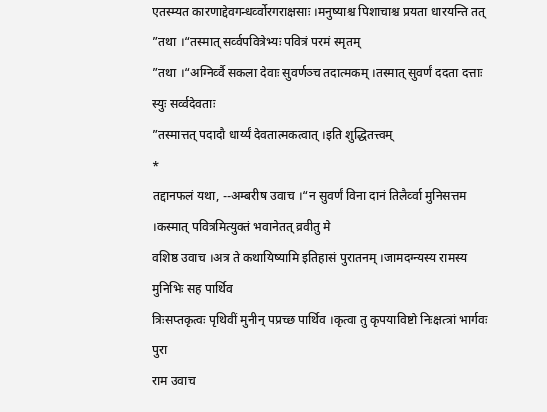एतस्म्यत कारणाद्देवगन्धर्व्वोरगराक्षसाः ।मनुष्याश्च पिशाचाश्च प्रयता धारयन्ति तत्
”तथा ।“तस्मात् सर्व्वपवित्रेभ्यः पवित्रं परमं स्मृतम्
”तथा ।“अग्निर्व्वै सकला देवाः सुवर्णञ्च तदात्मकम् ।तस्मात् सुवर्णं ददता दत्ताः स्युः सर्व्वदेवताः
”तस्मात्तत् पदादौ धार्य्यं देवतात्मकत्वात् ।इति शुद्धितत्त्वम्
*
तद्दानफलं यथा, --अम्बरीष उवाच ।“न सुवर्णं विना दानं तिलैर्व्वा मुनिसत्तम ।कस्मात् पवित्रमित्युक्तं भवानेतत् व्रवीतु मे
वशिष्ठ उवाच ।अत्र ते कथायिष्यामि इतिहासं पुरातनम् ।जामदग्न्यस्य रामस्य मुनिभिः सह पार्थिव
त्रिःसप्तकृत्वः पृथिवीं मुनीन् पप्रच्छ पार्थिव ।कृत्वा तु कृपयाविष्टो निःक्षत्त्रां भार्गवः पुरा
राम उवाच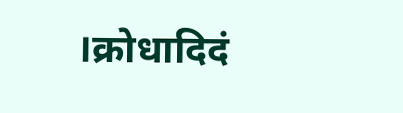।क्रोधादिदं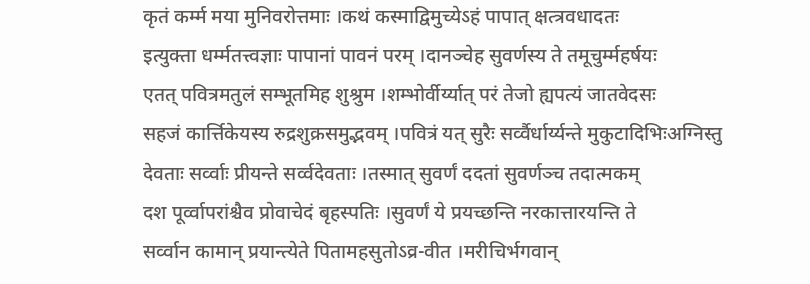कृतं कर्म्म मया मुनिवरोत्तमाः ।कथं कस्माद्विमुच्येऽहं पापात् क्षत्त्रवधादतः
इत्युक्ता धर्म्मतत्त्वज्ञाः पापानां पावनं परम् ।दानञ्चेह सुवर्णस्य ते तमूचुर्म्महर्षयः
एतत् पवित्रमतुलं सम्भूतमिह शुश्रुम ।शम्भोर्वीर्य्यात् परं तेजो ह्यपत्यं जातवेदसः
सहजं कार्त्तिकेयस्य रुद्रशुक्रसमुद्भवम् ।पवित्रं यत् सुरैः सर्व्वैर्धार्य्यन्ते मुकुटादिभिःअग्निस्तु देवताः सर्व्वाः प्रीयन्ते सर्व्वदेवताः ।तस्मात् सुवर्णं ददतां सुवर्णञ्च तदात्मकम्
दश पूर्व्वापरांश्चैव प्रोवाचेदं बृहस्पतिः ।सुवर्णं ये प्रयच्छन्ति नरकात्तारयन्ति ते
सर्व्वान कामान् प्रयान्त्येते पितामहसुतोऽव्र-वीत ।मरीचिर्भगवान्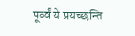पूर्व्वं ये प्रयच्छन्ति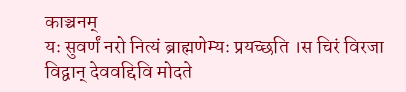काञ्चनम्
यः सुवर्णं नरो नित्यं ब्राह्मणेम्यः प्रयच्छति ।स चिरं विरजा विद्वान् देववद्दिवि मोदते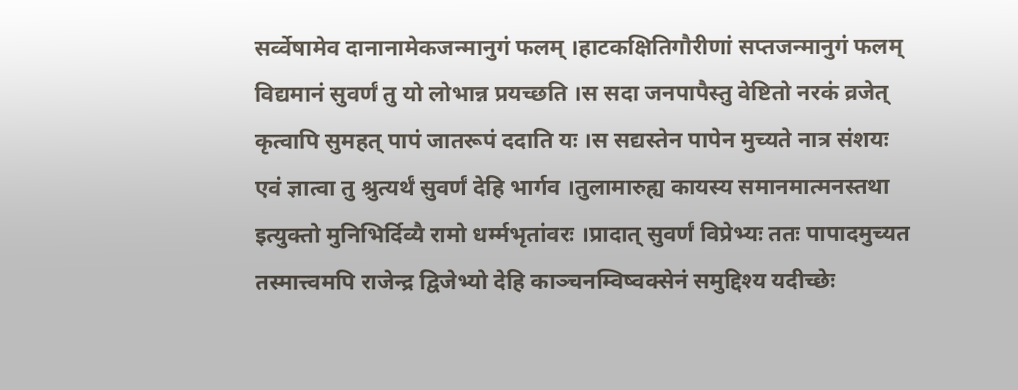सर्व्वेषामेव दानानामेकजन्मानुगं फलम् ।हाटकक्षितिगौरीणां सप्तजन्मानुगं फलम्
विद्यमानं सुवर्णं तु यो लोभान्न प्रयच्छति ।स सदा जनपापैस्तु वेष्टितो नरकं व्रजेत्
कृत्वापि सुमहत् पापं जातरूपं ददाति यः ।स सद्यस्तेन पापेन मुच्यते नात्र संशयः
एवं ज्ञात्वा तु श्रुत्यर्थं सुवर्णं देहि भार्गव ।तुलामारुह्य कायस्य समानमात्मनस्तथा
इत्युक्तो मुनिभिर्दिव्यै रामो धर्म्मभृतांवरः ।प्रादात् सुवर्णं विप्रेभ्यः ततः पापादमुच्यत
तस्मात्त्वमपि राजेन्द्र द्विजेभ्यो देहि काञ्चनम्विष्वक्सेनं समुद्दिश्य यदीच्छेः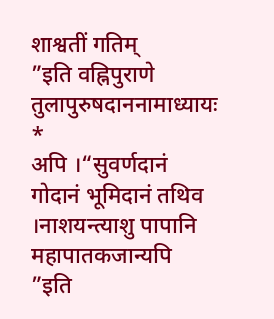शाश्वतीं गतिम्
”इति वह्निपुराणे तुलापुरुषदाननामाध्यायः
*
अपि ।“सुवर्णदानं गोदानं भूमिदानं तथिव ।नाशयन्त्याशु पापानि महापातकजान्यपि
”इति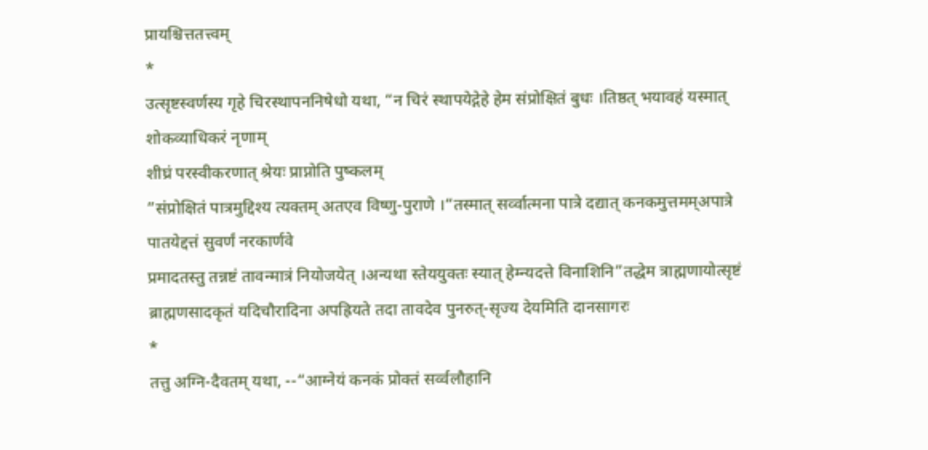प्रायश्चित्ततत्त्वम्
*
उत्सृष्टस्वर्णस्य गृहे चिरस्थापननिषेधो यथा, “न चिरं स्थापयेद्गेहे हेम संप्रोक्षितं बुधः ।तिष्ठत् भयावहं यस्मात् शोकव्याधिकरं नृणाम्
शीघ्रं परस्वीकरणात् श्रेयः प्राप्नोति पुष्कलम्
”संप्रोक्षितं पात्रमुद्दिश्य त्यक्तम् अतएव विष्णु-पुराणे ।“तस्मात् सर्व्वात्मना पात्रे दद्यात् कनकमुत्तमम्अपात्रे पातयेद्दत्तं सुवर्णं नरकार्णवे
प्रमादतस्तु तन्नष्टं तावन्मात्रं नियोजयेत् ।अन्यथा स्तेययुक्तः स्यात् हेम्न्यदत्ते विनाशिनि”तद्धेम त्राह्मणायोत्सृष्टं ब्राह्मणसादकृतं यदिचौरादिना अपह्रियते तदा तावदेव पुनरुत्-सृज्य देयमिति दानसागरः
*
तत्तु अग्नि-दैवतम् यथा, --“आग्नेयं कनकं प्रोक्तं सर्व्वलौहानि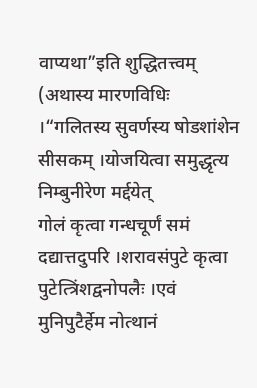वाप्यथा”इति शुद्धितत्त्वम्
(अथास्य मारणविधिः ।“गलितस्य सुवर्णस्य षोडशांशेन सीसकम् ।योजयित्वा समुद्धृत्य निम्बुनीरेण मर्द्दयेत्
गोलं कृत्वा गन्धचूर्णं समं दद्यात्तदुपरि ।शरावसंपुटे कृत्वा पुटेत्त्रिंशद्वनोपलैः ।एवं मुनिपुटैर्हेम नोत्थानं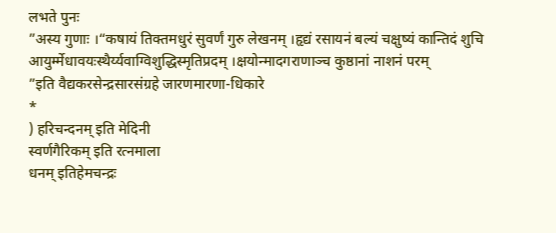लभते पुनः
”अस्य गुणाः ।“कषायं तिक्तमधुरं सुवर्णं गुरु लेखनम् ।हृद्यं रसायनं बल्यं चक्षुष्यं कान्तिदं शुचि
आयुर्म्मेधावयःस्थैर्य्यवाग्विशुद्धिस्मृतिप्रदम् ।क्षयोन्मादगराणाञ्च कुष्ठानां नाशनं परम्
”इति वैद्यकरसेन्द्रसारसंग्रहे जारणमारणा-धिकारे
*
) हरिचन्दनम् इति मेदिनी
स्वर्णगैरिकम् इति रत्नमाला
धनम् इतिहेमचन्द्रः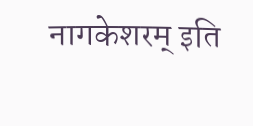नागकेशरम् इति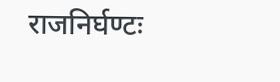राजनिर्घण्टः